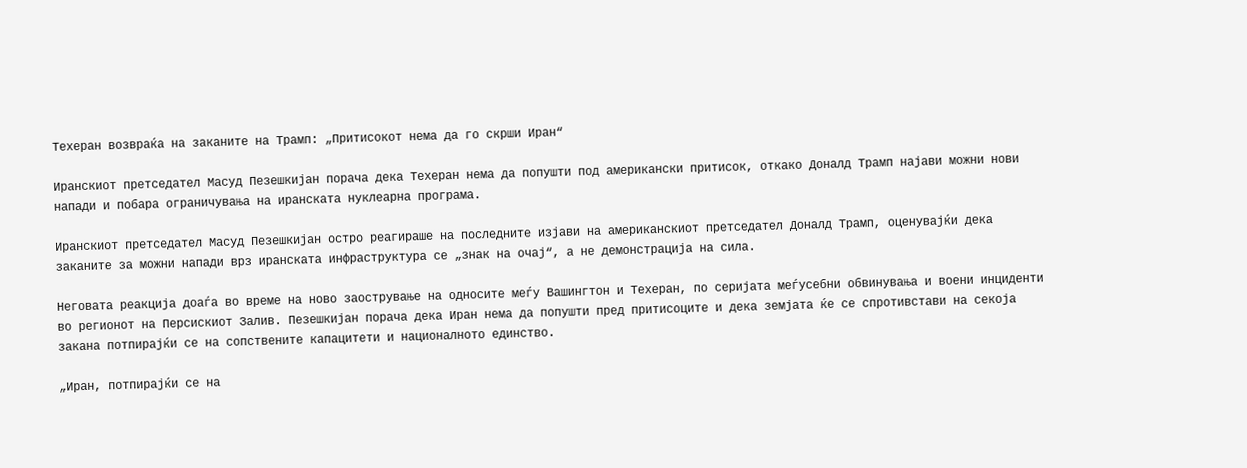Техеран возвраќа на заканите на Трамп: „Притисокот нема да го скрши Иран“

Иранскиот претседател Масуд Пезешкијан порача дека Техеран нема да попушти под американски притисок, откако Доналд Трамп најави можни нови напади и побара ограничувања на иранската нуклеарна програма.

Иранскиот претседател Масуд Пезешкијан остро реагираше на последните изјави на американскиот претседател Доналд Трамп, оценувајќи дека заканите за можни напади врз иранската инфраструктура се „знак на очај“, а не демонстрација на сила.

Неговата реакција доаѓа во време на ново заострување на односите меѓу Вашингтон и Техеран, по серијата меѓусебни обвинувања и воени инциденти во регионот на Персискиот Залив. Пезешкијан порача дека Иран нема да попушти пред притисоците и дека земјата ќе се спротивстави на секоја закана потпирајќи се на сопствените капацитети и националното единство.

„Иран, потпирајќи се на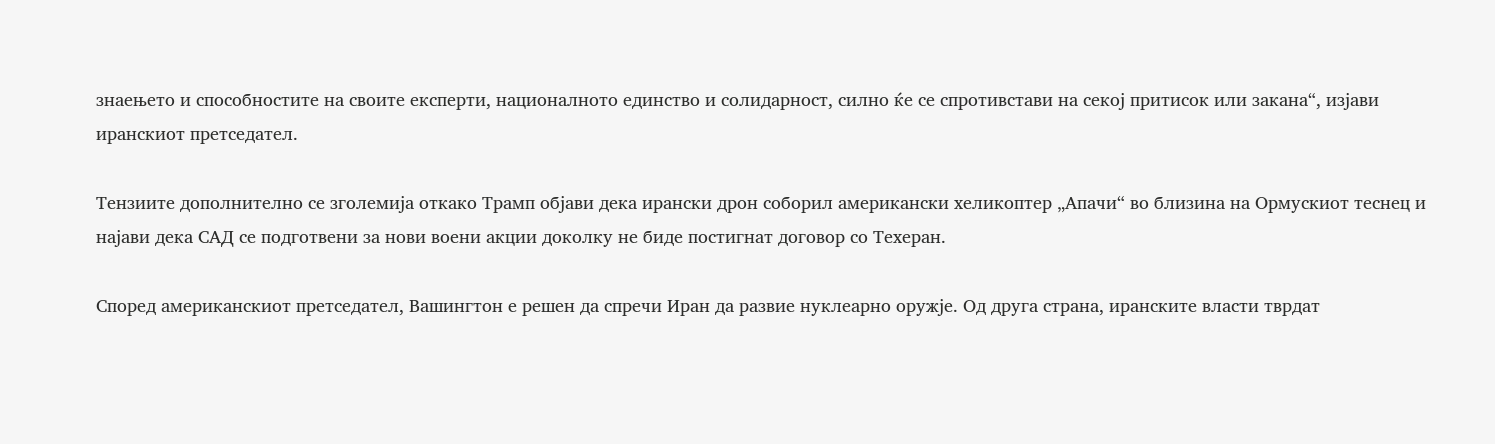знаењето и способностите на своите експерти, националното единство и солидарност, силно ќе се спротивстави на секој притисок или закана“, изјави иранскиот претседател.

Тензиите дополнително се зголемија откако Трамп објави дека ирански дрон соборил американски хеликоптер „Апачи“ во близина на Ормускиот теснец и најави дека САД се подготвени за нови воени акции доколку не биде постигнат договор со Техеран.

Според американскиот претседател, Вашингтон е решен да спречи Иран да развие нуклеарно оружје. Од друга страна, иранските власти тврдат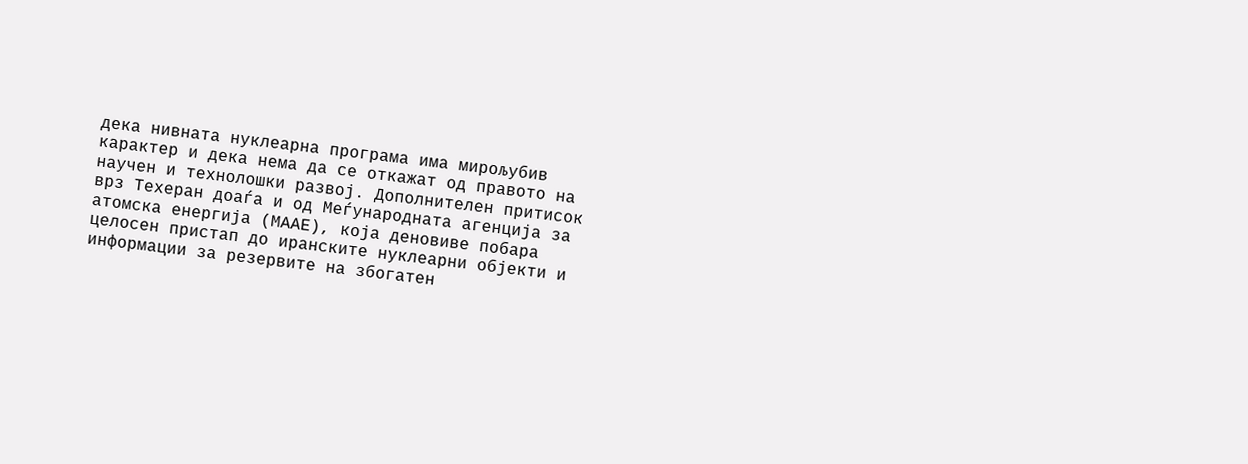дека нивната нуклеарна програма има мирољубив карактер и дека нема да се откажат од правото на научен и технолошки развој. Дополнителен притисок врз Техеран доаѓа и од Меѓународната агенција за атомска енергија (МААЕ), која деновиве побара целосен пристап до иранските нуклеарни објекти и информации за резервите на збогатен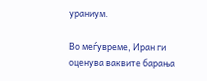ураниум.

Во меѓувреме, Иран ги оценува ваквите барања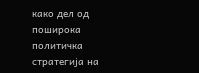како дел од поширока политичка стратегија на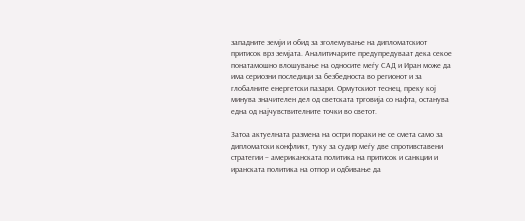западните земји и обид за зголемување на дипломатскиот притисок врз земјата. Аналитичарите предупредуваат дека секое понатамошно влошување на односите меѓу САД и Иран може да има сериозни последици за безбедноста во регионот и за глобалните енергетски пазари. Ормутскиот теснец, преку кој минува значителен дел од светската трговија со нафта, останува една од најчувствителните точки во светот.

Затоа актуелната размена на остри пораки не се смета само за дипломатски конфликт, туку за судир меѓу две спротивставени стратегии – американската политика на притисок и санкции и иранската политика на отпор и одбивање да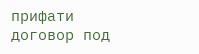прифати договор под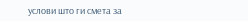услови што ги смета за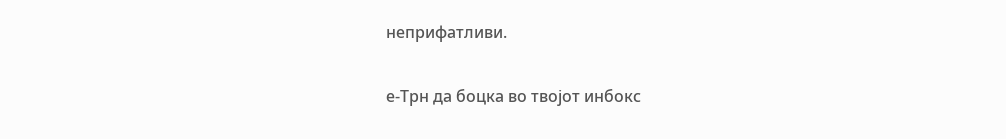неприфатливи.


е-Трн да боцка во твојот инбокс